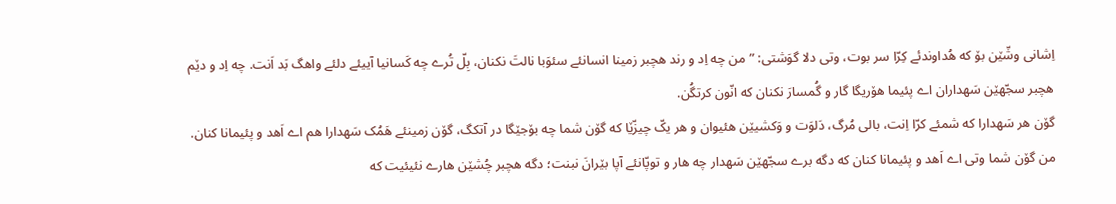اِشانی وشّێن بۆ که هُداوندئے کِرّا سر بوت، وتی دلا گوَشتی: ”من چه اِد و رند هچبر زمینا انسانئے سئوَبا نالتَ نکنان، بِلّ تُرے چه کَسانیا آییئے دلئے واهگ بَد اَنت. چه اِد و دێم هچبر سجّهێن سَهداران اے پئیما هۆریگا گار و گُمسارَ نکنان که انّون کرتگُن.
گۆن هر سَهدارا که شمئے کرّا اِنت، بالی مُرگ، دَلوَت و وَکشیێن هئیوان و هر یکّ چیزّێا که گۆن شما چه بۆجێگا در آتکگ، گۆن زمینئے هَمُک سَهدارا هم اے اَهد و پئیمانا کنان.
من گۆن شما وتی اے اَهد و پئیمانا کنان که دگه برے سجّهێن سَهدار چه هار و توپّانئے آپا بێرانَ نبنت؛ دگه هچبر چُشێن هارے نئیئیت که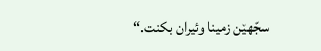سجّهێن زمینا وئیران بکنت.“